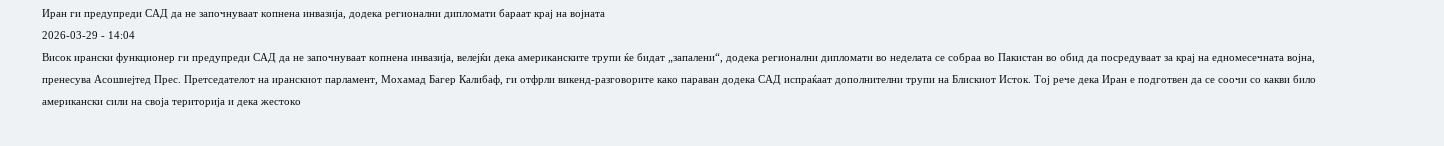Иран ги предупреди САД да не започнуваат копнена инвазија, додека регионални дипломати бараат крај на војната
2026-03-29 - 14:04
Висок ирански функционер ги предупреди САД да не започнуваат копнена инвазија, велејќи дека американските трупи ќе бидат „запалени“, додека регионални дипломати во неделата се собраа во Пакистан во обид да посредуваат за крај на едномесечната војна, пренесува Асошиејтед Прес. Претседателот на иранскиот парламент, Мохамад Багер Калибаф, ги отфрли викенд-разговорите како параван додека САД испраќаат дополнителни трупи на Блискиот Исток. Тој рече дека Иран е подготвен да се соочи со какви било американски сили на своја територија и дека жестоко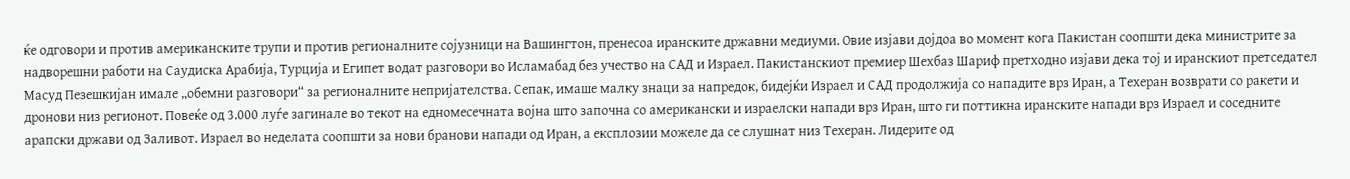ќе одговори и против американските трупи и против регионалните сојузници на Вашингтон, пренесоа иранските државни медиуми. Овие изјави дојдоа во момент кога Пакистан соопшти дека министрите за надворешни работи на Саудиска Арабија, Турција и Египет водат разговори во Исламабад без учество на САД и Израел. Пакистанскиот премиер Шехбаз Шариф претходно изјави дека тој и иранскиот претседател Масуд Пезешкијан имале „обемни разговори“ за регионалните непријателства. Сепак, имаше малку знаци за напредок, бидејќи Израел и САД продолжија со нападите врз Иран, а Техеран возврати со ракети и дронови низ регионот. Повеќе од 3.000 луѓе загинале во текот на едномесечната војна што започна со американски и израелски напади врз Иран, што ги поттикна иранските напади врз Израел и соседните арапски држави од Заливот. Израел во неделата соопшти за нови бранови напади од Иран, а експлозии можеле да се слушнат низ Техеран. Лидерите од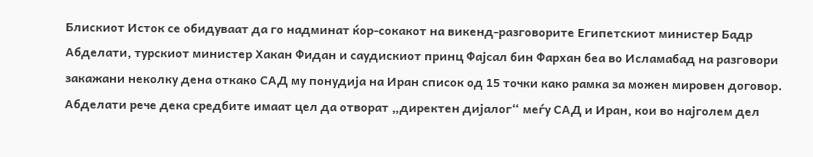Блискиот Исток се обидуваат да го надминат ќор-сокакот на викенд-разговорите Египетскиот министер Бадр Абделати, турскиот министер Хакан Фидан и саудискиот принц Фајсал бин Фархан беа во Исламабад на разговори закажани неколку дена откако САД му понудија на Иран список од 15 точки како рамка за можен мировен договор. Абделати рече дека средбите имаат цел да отворат „директен дијалог“ меѓу САД и Иран, кои во најголем дел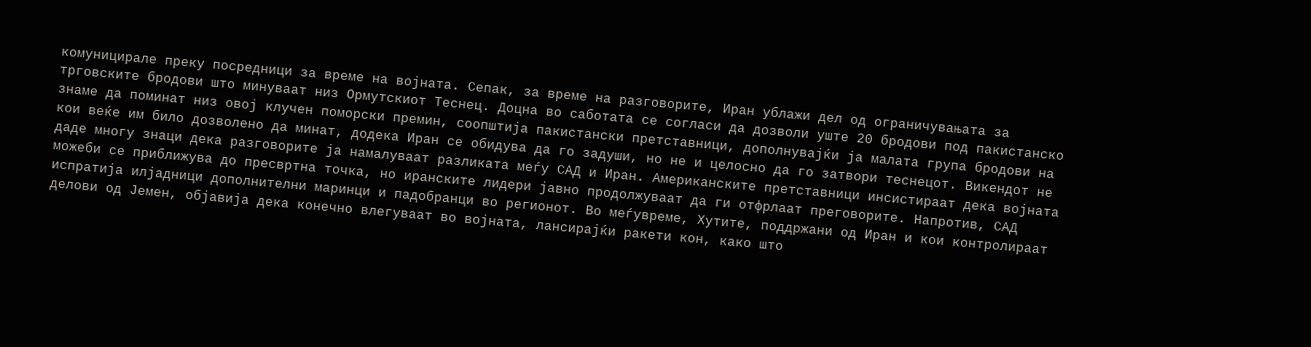комуницирале преку посредници за време на војната. Сепак, за време на разговорите, Иран ублажи дел од ограничувањата за трговските бродови што минуваат низ Ормутскиот Теснец. Доцна во саботата се согласи да дозволи уште 20 бродови под пакистанско знаме да поминат низ овој клучен поморски премин, соопштија пакистански претставници, дополнувајќи ја малата група бродови на кои веќе им било дозволено да минат, додека Иран се обидува да го задуши, но не и целосно да го затвори теснецот. Викендот не даде многу знаци дека разговорите ја намалуваат разликата меѓу САД и Иран. Американските претставници инсистираат дека војната можеби се приближува до пресвртна точка, но иранските лидери јавно продолжуваат да ги отфрлаат преговорите. Напротив, САД испратија илјадници дополнителни маринци и падобранци во регионот. Во меѓувреме, Хутите, поддржани од Иран и кои контролираат делови од Јемен, објавија дека конечно влегуваат во војната, лансирајќи ракети кон, како што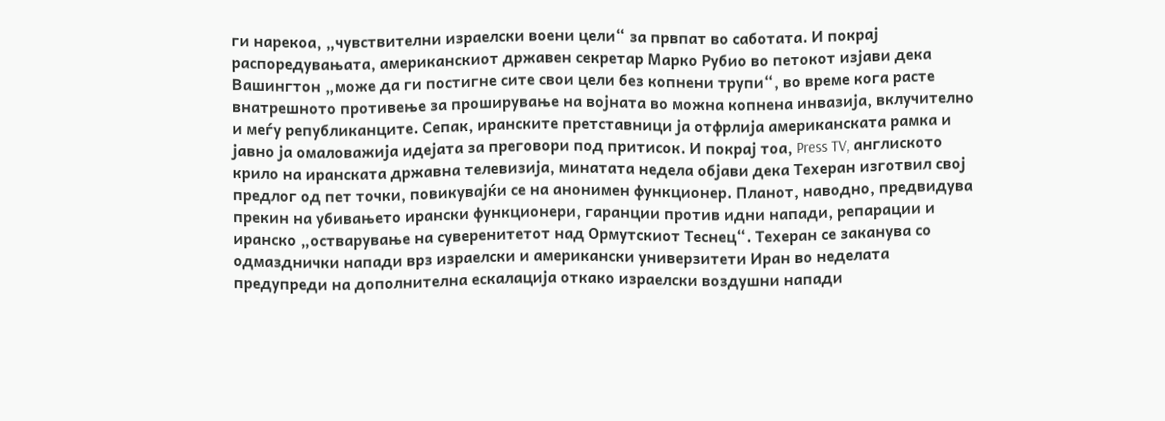ги нарекоа, „чувствителни израелски воени цели“ за првпат во саботата. И покрај распоредувањата, американскиот државен секретар Марко Рубио во петокот изјави дека Вашингтон „може да ги постигне сите свои цели без копнени трупи“, во време кога расте внатрешното противење за проширување на војната во можна копнена инвазија, вклучително и меѓу републиканците. Сепак, иранските претставници ја отфрлија американската рамка и јавно ја омаловажија идејата за преговори под притисок. И покрај тоа, Press TV, англиското крило на иранската државна телевизија, минатата недела објави дека Техеран изготвил свој предлог од пет точки, повикувајќи се на анонимен функционер. Планот, наводно, предвидува прекин на убивањето ирански функционери, гаранции против идни напади, репарации и иранско „остварување на суверенитетот над Ормутскиот Теснец“. Техеран се заканува со одмазднички напади врз израелски и американски универзитети Иран во неделата предупреди на дополнителна ескалација откако израелски воздушни напади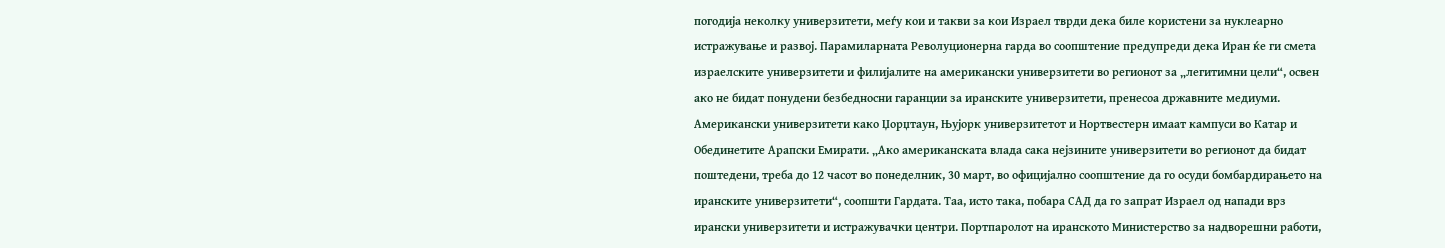погодија неколку универзитети, меѓу кои и такви за кои Израел тврди дека биле користени за нуклеарно истражување и развој. Парамиларната Револуционерна гарда во соопштение предупреди дека Иран ќе ги смета израелските универзитети и филијалите на американски универзитети во регионот за „легитимни цели“, освен ако не бидат понудени безбедносни гаранции за иранските универзитети, пренесоа државните медиуми. Американски универзитети како Џорџтаун, Њујорк универзитетот и Нортвестерн имаат кампуси во Катар и Обединетите Арапски Емирати. „Ако американската влада сака нејзините универзитети во регионот да бидат поштедени, треба до 12 часот во понеделник, 30 март, во официјално соопштение да го осуди бомбардирањето на иранските универзитети“, соопшти Гардата. Таа, исто така, побара САД да го запрат Израел од напади врз ирански универзитети и истражувачки центри. Портпаролот на иранското Министерство за надворешни работи,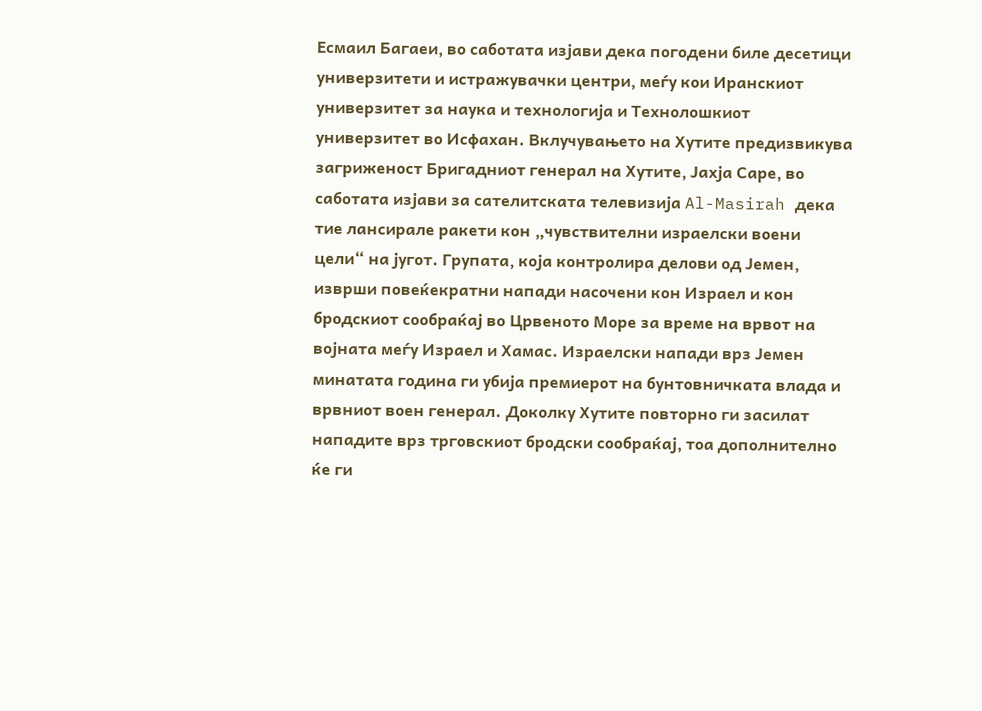Есмаил Багаеи, во саботата изјави дека погодени биле десетици универзитети и истражувачки центри, меѓу кои Иранскиот универзитет за наука и технологија и Технолошкиот универзитет во Исфахан. Вклучувањето на Хутите предизвикува загриженост Бригадниот генерал на Хутите, Јахја Саре, во саботата изјави за сателитската телевизија Al-Masirah дека тие лансирале ракети кон „чувствителни израелски воени цели“ на југот. Групата, која контролира делови од Јемен, изврши повеќекратни напади насочени кон Израел и кон бродскиот сообраќај во Црвеното Море за време на врвот на војната меѓу Израел и Хамас. Израелски напади врз Јемен минатата година ги убија премиерот на бунтовничката влада и врвниот воен генерал. Доколку Хутите повторно ги засилат нападите врз трговскиот бродски сообраќај, тоа дополнително ќе ги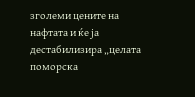зголеми цените на нафтата и ќе ја дестабилизира „целата поморска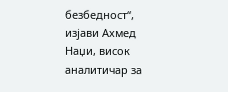безбедност“, изјави Ахмед Наџи, висок аналитичар за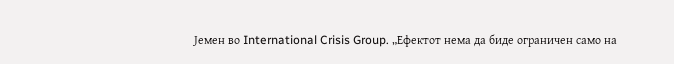Јемен во International Crisis Group. „Ефектот нема да биде ограничен само на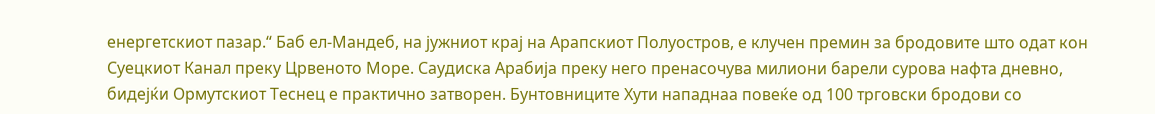енергетскиот пазар.“ Баб ел-Мандеб, на јужниот крај на Арапскиот Полуостров, е клучен премин за бродовите што одат кон Суецкиот Канал преку Црвеното Море. Саудиска Арабија преку него пренасочува милиони барели сурова нафта дневно, бидејќи Ормутскиот Теснец е практично затворен. Бунтовниците Хути нападнаа повеќе од 100 трговски бродови со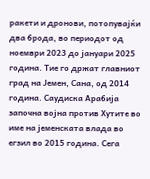ракети и дронови, потопувајќи два брода, во периодот од ноември 2023 до јануари 2025 година. Тие го држат главниот град на Јемен, Сана, од 2014 година. Саудиска Арабија започна војна против Хутите во име на јеменската влада во егзил во 2015 година. Сега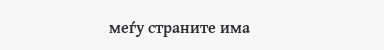меѓу страните има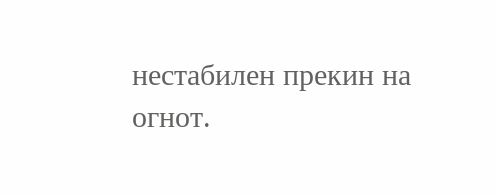нестабилен прекин на огнот.